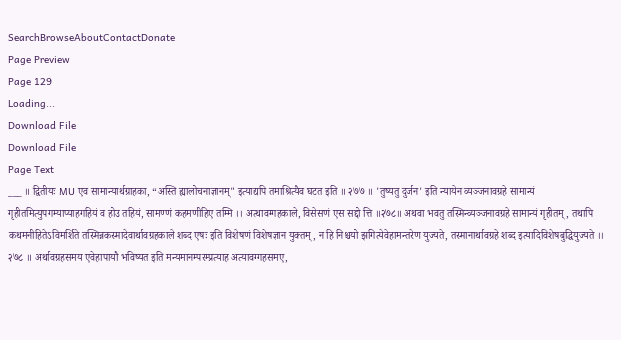SearchBrowseAboutContactDonate
Page Preview
Page 129
Loading...
Download File
Download File
Page Text
___ ॥ द्वितीयः MU एव सामान्यार्थग्राहका, “अस्ति ह्यालोचनाज्ञानम्" इत्याद्यपि तमाश्रित्यैव घटत इति ॥ २७७ ॥ 'तुष्यतु दुर्जन' इति न्यायेन व्यञ्जनावग्रहे सामान्यं गृहीतमित्युपगम्याप्याहगहियं व होउ तहियं, सामण्णं कहमणीहिए तम्मि ।। अत्थावग्गहकाले, विसेसणं एस सद्दो त्ति ॥२७८॥ अथवा भवतु तस्मिन्व्यञ्जनावग्रहे सामान्यं गृहीतम् , तथापि कथमनीहितेऽविमर्शिते तस्मिन्नकस्मादेवार्थावग्रहकाले शब्द एषः इति विशेषणं विशेषज्ञान युक्तम्, न हि निश्चयो झगित्येवेहामन्तरेण युज्यते, तस्मानार्थावग्रहे शब्द इत्यादिविशेषबुद्धियुज्यते ।। २७८ ॥ अर्थावग्रहसमय एवेहापायौ भविष्यत इति मन्यमानम्परम्प्रत्याह अत्यावग्गहसमए,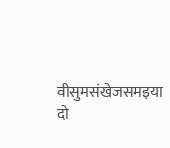वीसुमसंखेजसमइया दो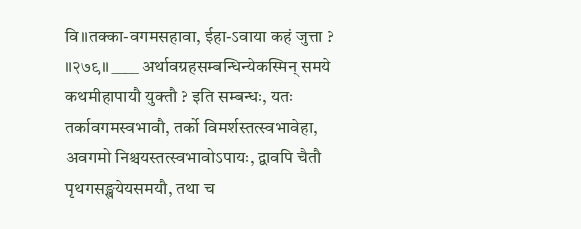वि॥तक्का-वगमसहावा, ईहा-ऽवाया कहं जुत्ता ? ॥२७९॥ ____ अर्थावग्रहसम्बन्धिन्येकस्मिन् समये कथमीहापायौ युक्तौ ? इति सम्बन्धः, यतः तर्कावगमस्वभावौ, तर्को विमर्शस्तत्स्वभावेहा, अवगमो निश्चयस्तत्स्वभावोऽपायः, द्वावपि चैतौ पृथगसङ्खयेयसमयौ, तथा च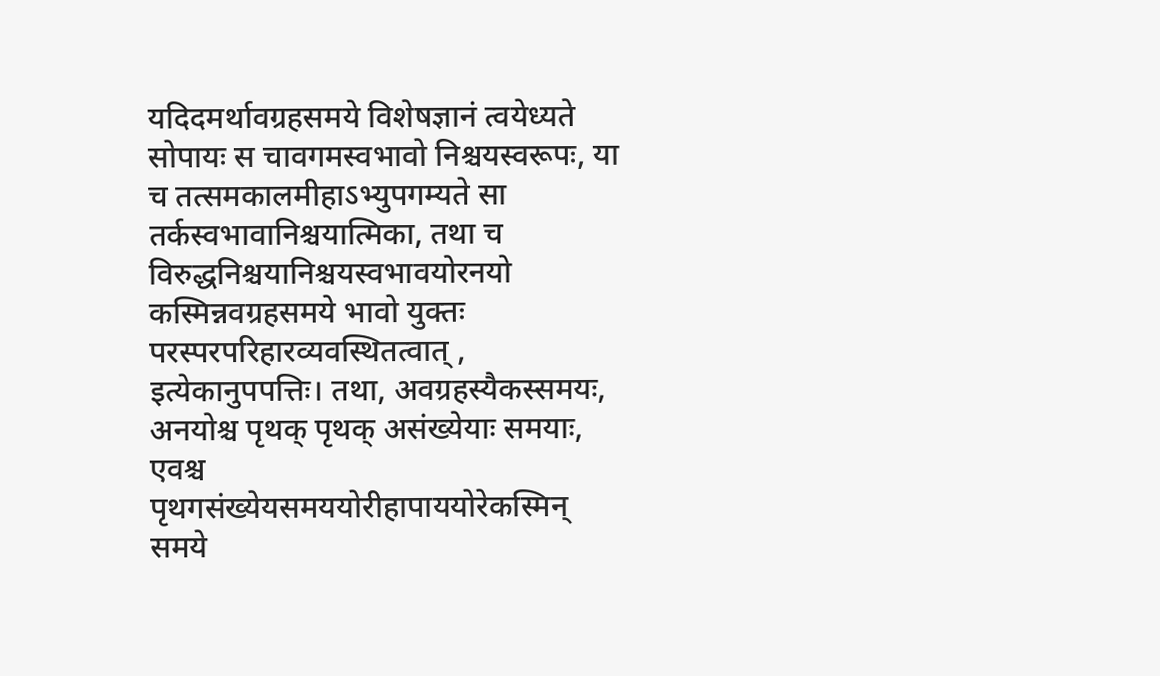यदिदमर्थावग्रहसमये विशेषज्ञानं त्वयेध्यते सोपायः स चावगमस्वभावो निश्चयस्वरूपः, या च तत्समकालमीहाऽभ्युपगम्यते सा तर्कस्वभावानिश्चयात्मिका, तथा च विरुद्धनिश्चयानिश्चयस्वभावयोरनयो कस्मिन्नवग्रहसमये भावो युक्तः परस्परपरिहारव्यवस्थितत्वात् , इत्येकानुपपत्तिः। तथा, अवग्रहस्यैकस्समयः, अनयोश्च पृथक् पृथक् असंख्येयाः समयाः, एवश्च पृथगसंख्येयसमययोरीहापाययोरेकस्मिन् समये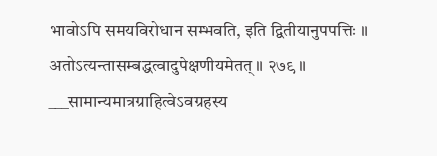भावोऽपि समयविरोधान सम्भवति, इति द्वितीयानुपपत्तिः ॥ अतोऽत्यन्तासम्बद्धत्वादुपेक्षणीयमेतत् ॥ २७९ ॥ ___सामान्यमात्रग्राहित्वेऽवग्रहस्य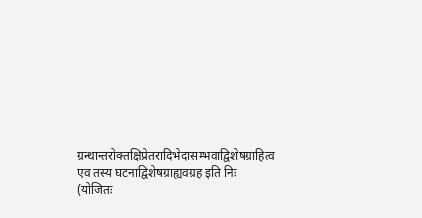ग्रन्थान्तरोक्तक्षिप्रेतरादिभेदासम्भवाद्विशेषग्राहित्व एव तस्य घटनाद्विशेषग्राह्यवग्रह इति निः (योजितः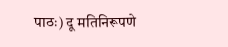पाठः) दू मतिनिरूपणे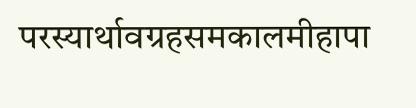परस्यार्थावग्रहसमकालमीहापा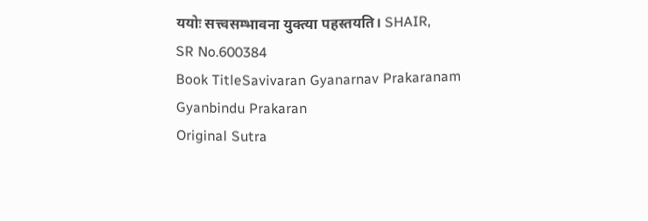ययोः सत्त्वसम्भावना युक्त्या पहस्तयति। SHAIR,
SR No.600384
Book TitleSavivaran Gyanarnav Prakaranam Gyanbindu Prakaran
Original Sutra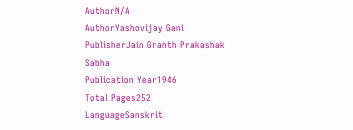AuthorN/A
AuthorYashovijay Gani
PublisherJain Granth Prakashak Sabha
Publication Year1946
Total Pages252
LanguageSanskrit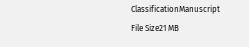ClassificationManuscript
File Size21 MB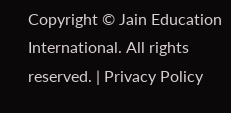Copyright © Jain Education International. All rights reserved. | Privacy Policy